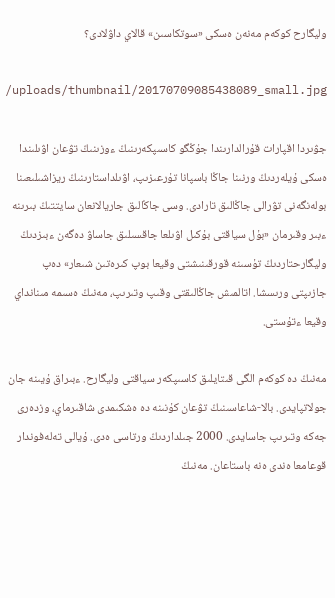وليگارح كوكەم مەنەن ەسكى «سوتكاسىن» قالاي داۋلادى؟

/uploads/thumbnail/20170709085438089_small.jpg

جۋىردا اقپارات قۇرالدارىندا جۇڭگو كاسىپكەرىنىڭ ءوزىنىڭ تۋعان اۋىلىندا ەسكى ۇيلەردىڭ ورنىنا جاڭا باسپانا تۇرعىزىپ، اۋىلداستارىنىڭ ريزاشىلىعىنا بولەنگەنى تۋرالى جاڭالىق تارادى. وسى جاڭالىق جاريالانعان سايتتىڭ بىرىنە ءبىر وقىرمان «بۇل سياقتى بۇكىل اۋىلعا جاقسىلىق جاساۋ دەگەن ءبىزدىڭ وليگارحتاردىڭ تۇسىنە قورقىنىشتى وقيعا بوپ كىرەتىن شىعار» دەپ جازىپتى ورىسشا. اتالمىش جاڭالىقتى وقىپ وتىرىپ، مەنىڭ ەسىمە مىنانداي وقيعا ءتۇستى.

مەنىڭ دە كوكەم الگى قىتايلىق كاسىپكەر سياقتى وليگارح. ءبىراق ۇيىنە جان جولاتپايدى. بالا-شاعاسىنىڭ تۋعان كۇنىنە دە ەشكىمدى شاقىرماي، وزدەرى جەكە وتىرىپ جاسايدى. 2000 جىلداردىڭ ورتاسى ەدى. ۇيالى تەلەفوندار قوعامعا ەندى ەنە باستاعان. مەنىڭ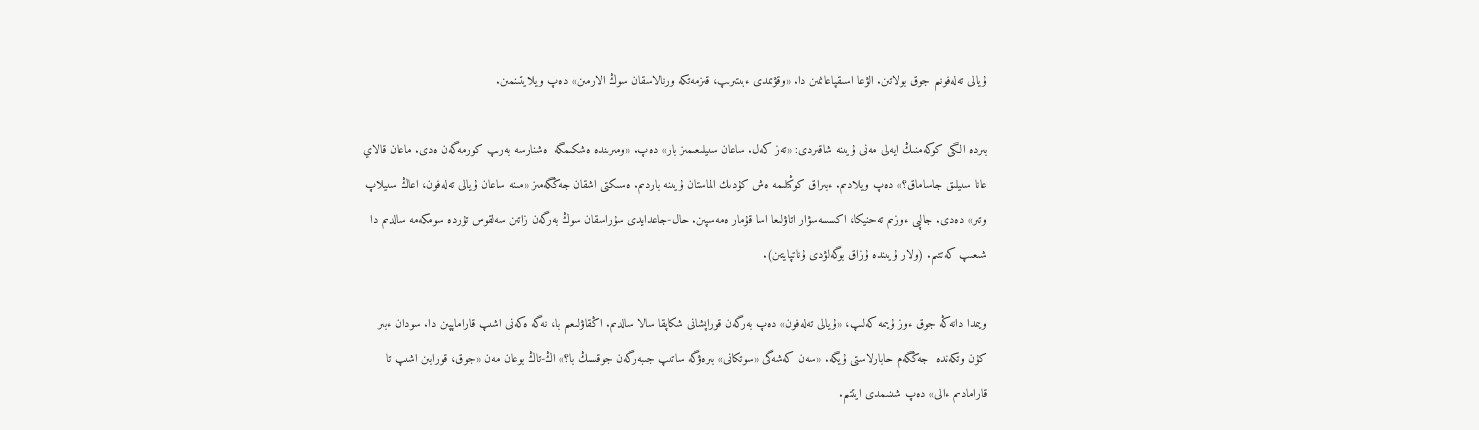ۇيالى تەلەفونىم جوق بولاتىن. الۋعا اسىقپاعانمىن دا. «وقۋىمدى ءبىتىرىپ، قىزمەتكە ورنالاسقان سوڭ الارمىن» دەپ ويلايتىنمىن.

بىردە الگى كوكەمنىڭ ايەلى مەنى ۇيىنە شاقىردى: «تەز كەل. ساعان سىيلىعىمىز بار» دەپ. «ومىرىندە ەشكىمگە  ەشنارسە بەرىپ كورمەگەن ەدى. ماعان قالاي عانا سىيلىق جاساماق؟» دەپ ويلادىم. ءبىراق كوڭىلىمە ەش كۇدىك الماستان ۇيىنە باردىم. ەسىكتى اشقان جەڭگەمىز «مىنە ساعان ۇيالى تەلەفون، اعاڭ سىيلاپ وتىر» دەدى. جالپى ءوزىم تەحنيكا، اكسسەسۋار اتاۋلىعا اسا قۇمار ەمەسپىن. حال-جاعدايدى سۇراسقان سوڭ بەرگەن زاتىن سەلقوس تۇردە سومكەمە سالدىم دا شىعىپ كەتتىم. (ولار ۇيىندە ۇزاق بوگەلۋدى ۇناتپايتىن).

ويىمدا دانەڭە جوق ءوز ۇيىمە كەلىپ، «ۇيالى تەلەفون» دەپ بەرگەن قوراپشانى شكاپقا سالا سالدىم. اڭقاۋلىعىم با، نەگە ەكەنى اشىپ قاراماپپىن دا. سودان ءبىر كۇن وتكەندە  جەڭگەم حابارلاستى ۇيگە. «سەن كەشەگى «سوتكانى» بىرەۋگە ساتىپ جىبەرگەن جوقسىڭ با؟» اڭ-تاڭ بوعان مەن «جوق، قورابىن اشىپ تا قارامادىم ءالى» دەپ شىنىمدى ايتتىم.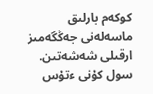كوكەم بارلىق ماسەلەنى جەڭگەمىز ارقىلى شەشەتىن. سول كۇنى ءتۇس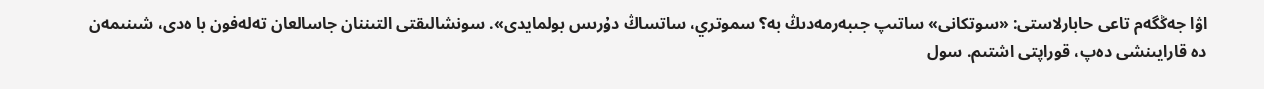اۋا جەڭگەم تاعى حابارلاستى: «سوتكانى» ساتىپ جىبەرمەدىڭ بە؟ سموتري، ساتساڭ دۇرىس بولمايدى». سونشالىقتى التىننان جاسالعان تەلەفون با ەدى، شىنىمەن دە قارايىنشى دەپ، قوراپتى اشتىم. سول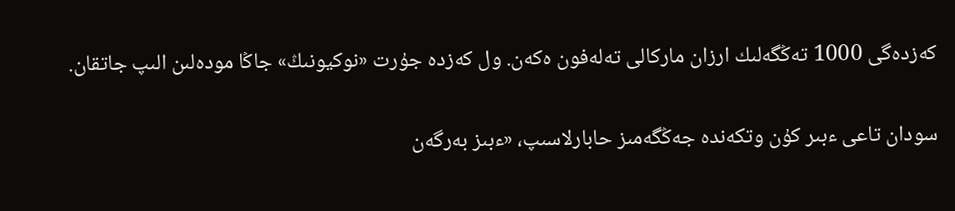كەزدەگى 1000 تەڭگەلىك ارزان ماركالى تەلەفون ەكەن. ول كەزدە جۇرت «نوكيونىڭ» جاڭا مودەلىن الىپ جاتقان.

سودان تاعى ءبىر كۇن وتكەندە جەڭگەمىز حابارلاسىپ، «ءبىز بەرگەن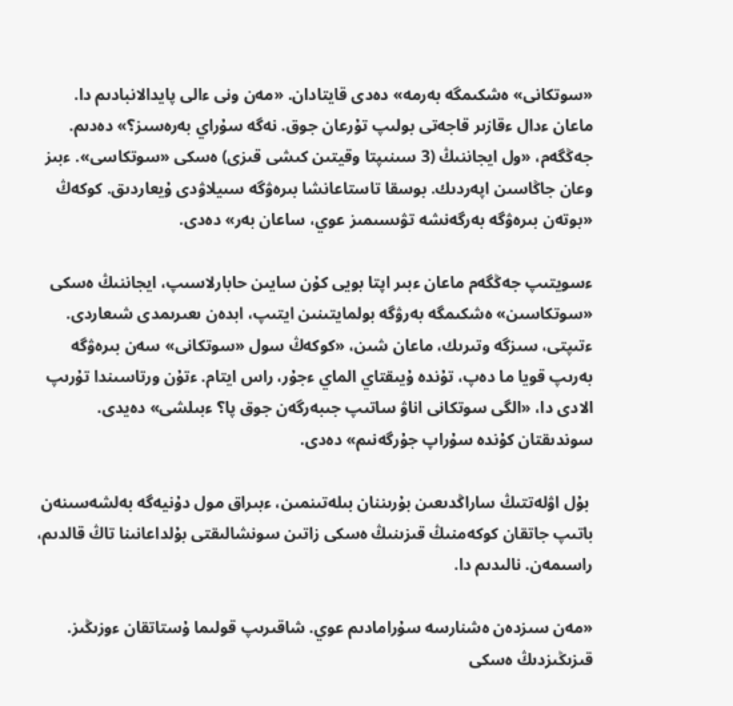«سوتكانى» ەشكىمگە بەرمە» دەدى قايتادان. «مەن ونى ءالى پايدالانبادىم دا. ماعان ءدال ءقازىر قاجەتى بولىپ تۇرعان جوق. نەگە سۇراي بەرەسىز؟» دەدىم. جەڭگەم، «ول ايجاننىڭ (3 سىنىپتا وقيتىن كىشى قىزى) ەسكى «سوتكاسى». ءبىز وعان جاڭاسىن اپەردىك. بوسقا تاستاعانشا بىرەۋگە سىيلاۋدى ۇيعاردىق. كوكەڭ «بوتەن بىرەۋگە بەرگەنشە تۋىسىمىز عوي، ساعان بەر» دەدى.

ءسويتىپ جەڭگەم ماعان ءبىر اپتا بويى كۇن سايىن حابارلاسىپ، ايجاننىڭ ەسكى «سوتكاسىن» ەشكىمگە بەرۋگە بولمايتىنىن ايتىپ، ابدەن ىعىرىمدى شىعاردى. ءتىپتى، سىزگە وتىرىك، ماعان شىن، «كوكەڭ سول «سوتكانى» سەن بىرەۋگە بەرىپ قويا ما دەپ، تۇندە ۇيىقتاي الماي ءجۇر، راس ايتام. ءتۇن ورتاسىندا تۇرىپ الادى دا، «الگى سوتكانى اناۋ ساتىپ جىبەرگەن جوق پا؟ ءبىلشى» دەيدى. سوندىقتان كۇندە سۇراپ جۇرگەنىم» دەدى.

 بۇل اۋلەتتىڭ ساراڭدىعىن بۇرىننان بىلەتىنمىن، ءبىراق مول دۇنيەگە بەلشەسىنەن باتىپ جاتقان كوكەمنىڭ قىزىنىڭ ەسكى زاتىن سونشالىقتى بۇلداعانىنا تاڭ قالدىم، راسىمەن. نالىدىم دا.

«مەن سىزدەن ەشنارسە سۇرامادىم عوي. شاقىرىپ قولىما ۇستاتقان ءوزىڭىز. قىزىڭىزدىڭ ەسكى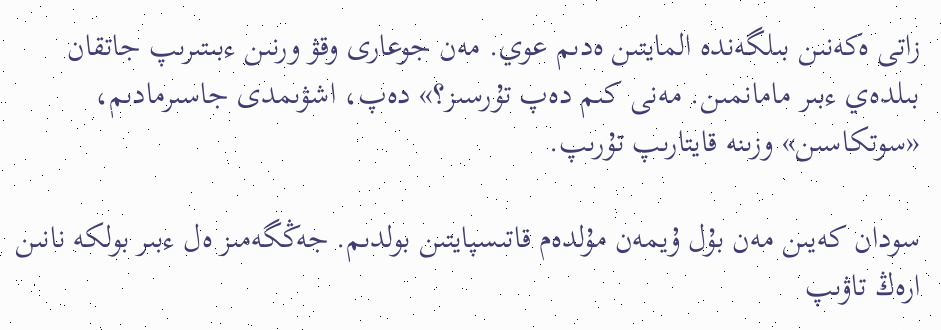زاتى ەكەنىن بىلگەندە المايتىن ەدىم عوي. مەن جوعارى وقۋ ورنىن ءبىتىرىپ جاتقان بىلدەي ءبىر مامانمىن. مەنى كىم دەپ تۇرسىز؟» دەپ، اشۋىمدى جاسىرمادىم، «سوتكاسىن» وزىنە قايتارىپ تۇرىپ.

سودان كەيىن مەن بۇل ۇيمەن مۇلدەم قاتىسپايتىن بولدىم. جەڭگەمىز ەل ءبىر بولكە نانىن ارەڭ تاۋىپ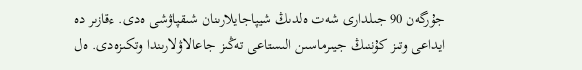جۇرگەن 90 جىلدارى شەت ەلدىڭ شيپاجايلارىنان شىقپاۋشى ەدى. ءقازىر دە ايداعى وتىز كۇننىڭ جيىرماسىن الىستاعى تەڭىز جاعالاۋلارىندا وتكىزەدى. ەل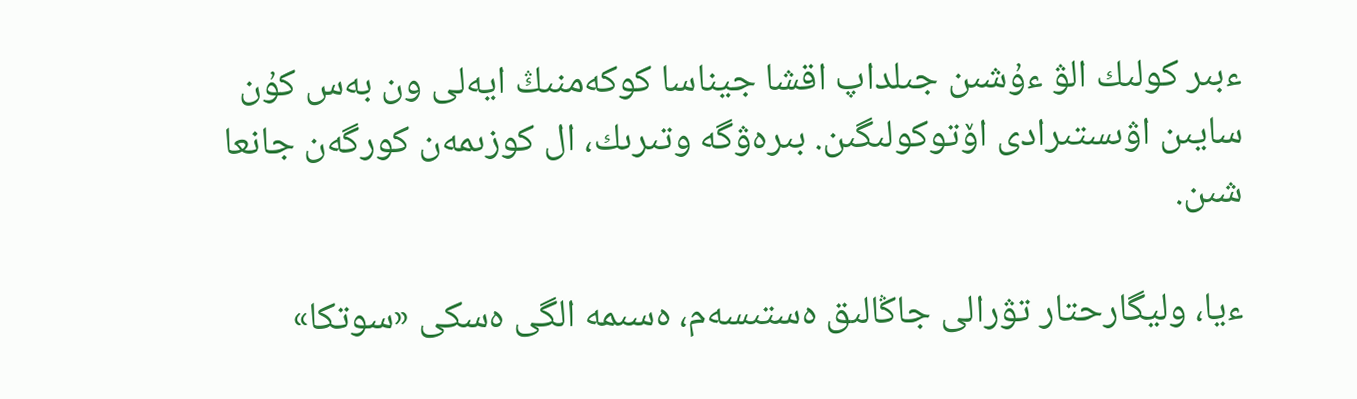ءبىر كولىك الۋ ءۇشىن جىلداپ اقشا جيناسا كوكەمنىڭ ايەلى ون بەس كۇن سايىن اۋىستىرادى اۆتوكولىگىن. بىرەۋگە وتىرىك، ال كوزىمەن كورگەن جانعا شىن.

ءيا، وليگارحتار تۋرالى جاڭالىق ەستىسەم، ەسىمە الگى ەسكى «سوتكا»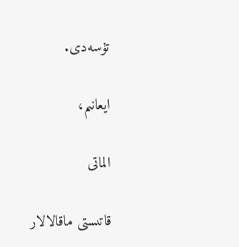تۇسەدى.

ايعانىم،

الماتى

قاتىستى ماقالالار